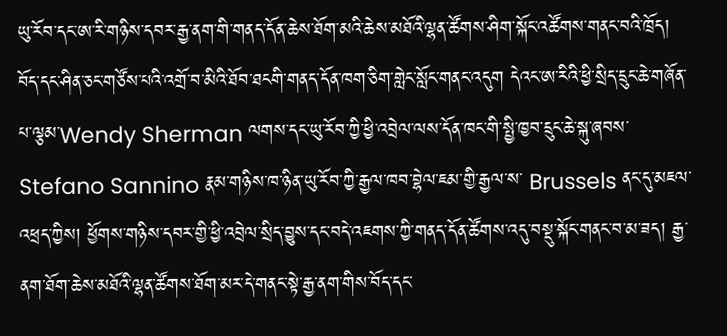ཡུ་རོབ་དང་ཨ་རི་གཉིས་དབར་རྒྱ་ནག་གི་གནད་དོན་ཆེས་ཐོག་མའི་ཆེས་མཐོའི་ལྷན་ཚོགས་ཤིག་སྐོང་འཚོགས་གནང་བའི་ཁྲོད། བོད་དང་ཤིན་ཅང་གཙོས་པའི་འགྲོ་བ་མིའི་ཐོབ་ཐངགི་གནད་དོན་ཁག་ཅིག་གླེང་སློང་གནང་འདུག དེའང་ཨ་རིའི་ཕྱི་སྲིད་དྲུང་ཆེ་གཞོན་པ་ལྕམ་Wendy Sherman ལགས་དང་ཡུ་རོབ་ཀྱི་ཕྱི་འབྲེལ་ལས་དོན་ཁང་གི་སྤྱི་ཁྱབ་དྲུང་ཆེ་སྐུ་ཞབས་ Stefano Sannino རྣམ་གཉིས་ཁ་ཉིན་ཡུ་རོབ་ཀྱི་རྒྱལ་ཁབ་བྷེལ་ཇམ་གྱི་རྒྱལ་ས་ Brussels ནང་དུ་མཇལ་འཕྲད་ཀྱིས། ཕྱོགས་གཉིས་དབར་གྱི་ཕྱི་འབྲེལ་སྲིད་བྱུས་དང་བདེ་འཇགས་ཀྱི་གནད་དོན་ཚོགས་འདུ་བསྡུ་སྐོང་གནང་བ་མ་ཟད། རྒྱ་ནག་ཐོག་ཆེས་མཐོའི་ལྷན་ཚོགས་ཐོག་མར་དེ་གནང་སྟེ་རྒྱ་ནག་གིས་བོད་དང་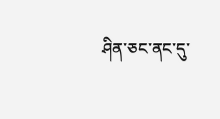ཤིན་ཅང་ནང་དུ་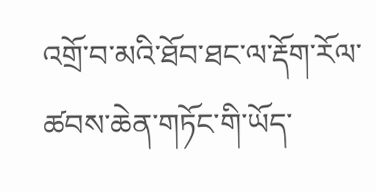འགྲོ་བ་མའི་ཐོབ་ཐང་ལ་རྡོག་རོལ་ཚབས་ཆེན་གཏོང་གི་ཡོད་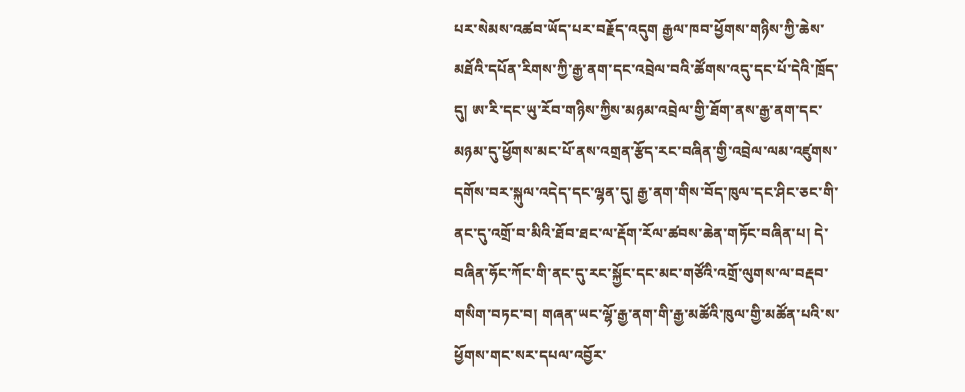པར་སེམས་འཚབ་ཡོད་པར་བརྗོད་འདུག རྒྱལ་ཁབ་ཕྱོགས་གཉིས་ཀྱི་ཆེས་མཐོའི་དཔོན་རིགས་ཀྱི་རྒྱ་ནག་དང་འབྲེལ་བའི་ཚོགས་འདུ་དང་པོ་དེའི་ཁྲོད་དུ། ཨ་རི་དང་ཡུ་རོབ་གཉིས་ཀྱིས་མཉམ་འབྲེལ་གྱི་ཐོག་ནས་རྒྱ་ནག་དང་མཉམ་དུ་ཕྱོགས་མང་པོ་ནས་འགྲན་རྩོད་རང་བཞིན་གྱི་འབྲེལ་ལམ་འཛུགས་དགོས་བར་སྐུལ་འདེད་དང་ལྷན་དུ། རྒྱ་ནག་གིས་བོད་ཁུལ་དང་ཤིང་ཅང་གི་ནང་དུ་འགྲོ་བ་མིའི་ཐོབ་ཐང་ལ་རྡོག་རོལ་ཚབས་ཆེན་གཏོང་བཞིན་པ། དེ་བཞིན་ཧོང་ཀོང་གི་ནང་དུ་རང་སྐྱོང་དང་མང་གཙོའི་འགྲོ་ལུགས་ལ་བརྡབ་གསིག་བཏང་བ། གཞན་ཡང་ལྷོ་རྒྱ་ནག་གི་རྒྱ་མཚོའི་ཁུལ་གྱི་མཚོན་པའི་ས་ཕྱོགས་གང་སར་དཔལ་འབྱོར་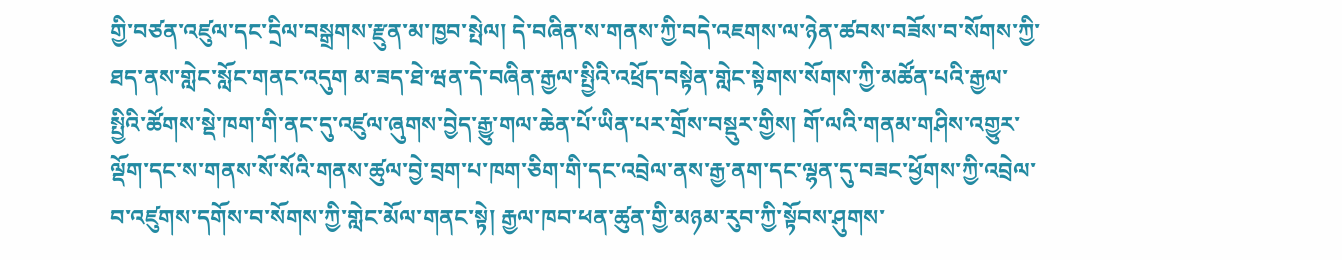གྱི་བཙན་འཛུལ་དང་དྲིལ་བསྒྲགས་རྫུན་མ་ཁྱབ་སྤེལ། དེ་བཞིན་ས་གནས་ཀྱི་བདེ་འཇགས་ལ་ཉེན་ཚབས་བཟོས་བ་སོགས་ཀྱི་ཐད་ནས་གླེང་སློང་གནང་འདུག མ་ཟད་ཐེ་ཝན་དེ་བཞིན་རྒྱལ་སྤྱིའི་འཕྲོད་བསྟེན་གླེང་སྟེགས་སོགས་ཀྱི་མཚོན་པའི་རྒྱལ་སྤྱིའི་ཚོགས་སྡེ་ཁག་གི་ནང་དུ་འཛུལ་ཞུགས་བྱེད་རྒྱུ་གལ་ཆེན་པོ་ཡིན་པར་གྲོས་བསྡུར་གྱིས། གོ་ལའི་གནམ་གཤིས་འགྱུར་ལྡོག་དང་ས་གནས་སོ་སོའི་གནས་ཚུལ་བྱེ་བྲག་པ་ཁག་ཅིག་གི་དང་འབྲེལ་ནས་རྒྱ་ནག་དང་ལྷན་དུ་བཟང་ཕྱོགས་ཀྱི་འབྲེལ་བ་འཛུགས་དགོས་བ་སོགས་ཀྱི་གླེང་མོལ་གནང་སྟེ། རྒྱལ་ཁབ་ཕན་ཚུན་གྱི་མཉམ་རུབ་ཀྱི་སྟོབས་ཤུགས་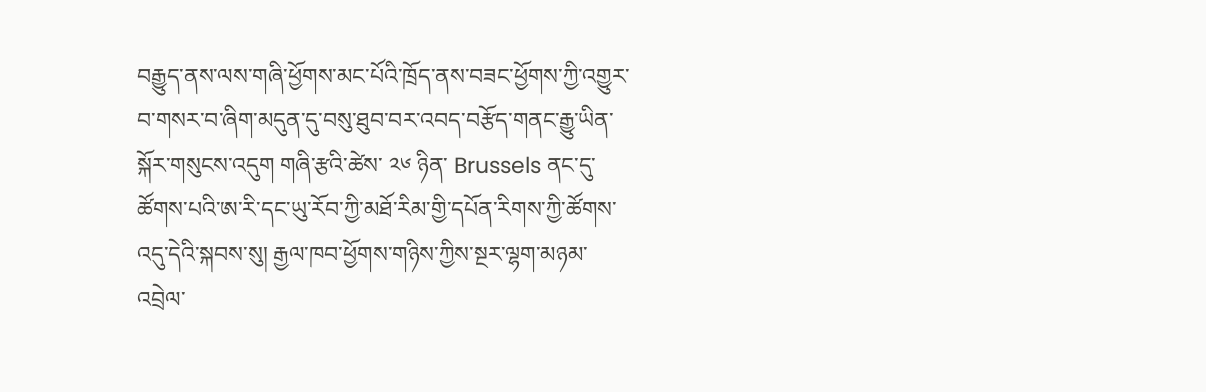བརྒྱུད་ནས་ལས་གཞི་ཕྱོགས་མང་པོའི་ཁྲོད་ནས་བཟང་ཕྱོགས་ཀྱི་འགྱུར་བ་གསར་བ་ཞིག་མདུན་དུ་བསུ་ཐུབ་བར་འབད་བརྩོད་གནང་རྒྱུ་ཡིན་སྐོར་གསུངས་འདུག གཞི་རྩའི་ཚེས་ ༢༦ ཉིན་ Brussels ནང་དུ་ཚོགས་པའི་ཨ་རི་དང་ཡུ་རོབ་ཀྱི་མཐོ་རིམ་གྱི་དཔོན་རིགས་ཀྱི་ཚོགས་འདུ་དེའི་སྐབས་སུ། རྒྱལ་ཁབ་ཕྱོགས་གཉིས་ཀྱིས་སྔར་ལྷག་མཉམ་འབྲེལ་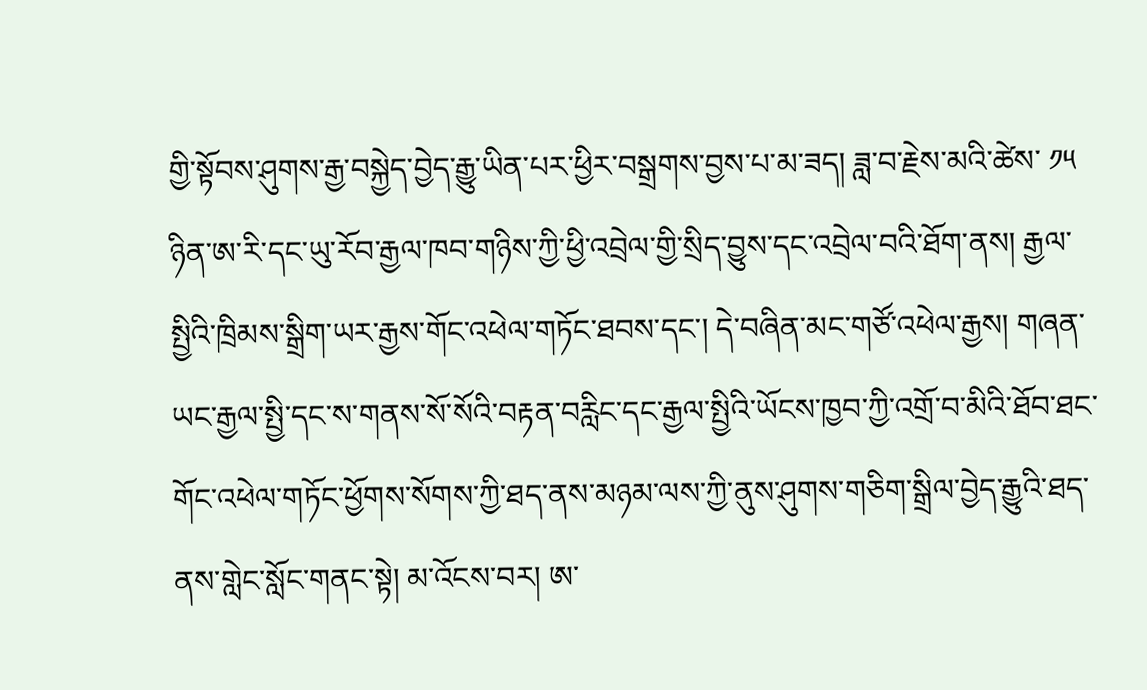གྱི་སྟོབས་ཤུགས་རྒྱ་བསྐྱེད་བྱེད་རྒྱུ་ཡིན་པར་ཕྱིར་བསྒྲགས་བྱས་པ་མ་ཟད། ཟླ་བ་རྗེས་མའི་ཚེས་ ༡༥ ཉིན་ཨ་རི་དང་ཡུ་རོབ་རྒྱལ་ཁབ་གཉིས་ཀྱི་ཕྱི་འབྲེལ་གྱི་སྲིད་བྱུས་དང་འབྲེལ་བའི་ཐོག་ནས། རྒྱལ་སྤྱིའི་ཁྲིམས་སྒྲིག་ཡར་རྒྱས་གོང་འཕེལ་གཏོང་ཐབས་དང་། དེ་བཞིན་མང་གཙོ་འཕེལ་རྒྱས། གཞན་ཡང་རྒྱལ་སྤྱི་དང་ས་གནས་སོ་སོའི་བརྟན་བརླིང་དང་རྒྱལ་སྤྱིའི་ཡོངས་ཁྱབ་ཀྱི་འགྲོ་བ་མིའི་ཐོབ་ཐང་གོང་འཕེལ་གཏོང་ཕྱོགས་སོགས་ཀྱི་ཐད་ནས་མཉམ་ལས་ཀྱི་ནུས་ཤུགས་གཅིག་སྒྲིལ་བྱེད་རྒྱུའི་ཐད་ནས་གླེང་སློང་གནང་སྟེ། མ་འོངས་བར། ཨ་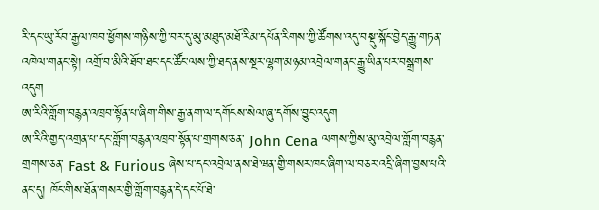རི་དང་ཡུ་རོབ་རྒྱལ་ཁབ་ཕྱོགས་གཉིས་ཀྱི་བར་དུ་མུ་མཐུད་མཐོ་རིམ་དཔོན་རིགས་ཀྱི་ཚོགས་འདུ་བསྡུ་སྐོང་བྱེད་རྒྱུ་གཏན་འཁེལ་གནང་སྟེ། འགྲོ་བ་མིའི་ཐོབ་ཐང་དང་ཚོང་ལས་ཀྱི་ཐད་ནས་སྔར་ལྷག་མཉམ་འབྲེལ་གནང་རྒྱུ་ཡིན་པར་བསྒྲགས་འདུག
ཨ་རིའི་གློག་བརྙན་འཁྲབ་སྟོན་པ་ཞིག་གིས་རྒྱ་ནག་ལ་དགོངས་སེལ་ཞུ་དགོས་བྱུང་འདུག
ཨ་རིའི་གྱད་འགྲན་པ་དང་གློག་བརྙན་འཁྲབ་སྟོན་པ་གྲགས་ཅན་ John Cena ལགས་ཀྱིས་མུ་འབྲེལ་གློག་བརྙན་གྲགས་ཅན་ Fast & Furious ཞེས་པ་དང་འབྲེལ་ནས་ཐེ་ཝན་གྱི་གསར་ཁང་ཞིག་ལ་བཅར་འདྲི་ཞིག་བྱས་པའི་ནང་དུ། ཁོང་གིས་ཐོན་གསར་གྱི་གློག་བརྙན་དེ་དང་པོ་ཐེ་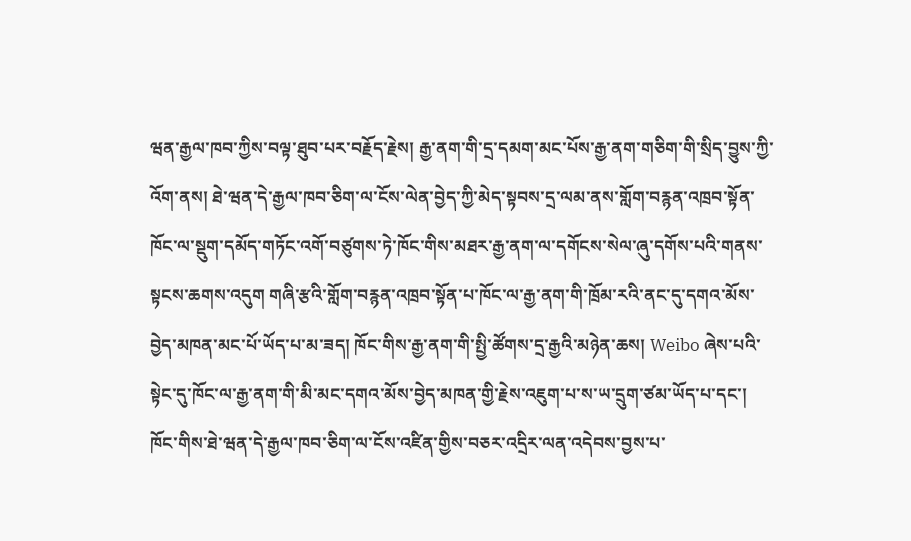ཝན་རྒྱལ་ཁབ་ཀྱིས་བལྟ་ཐུབ་པར་བརྗོད་རྗེས། རྒྱ་ནག་གི་དྲ་དམག་མང་པོས་རྒྱ་ནག་གཅིག་གི་སྲིད་བྱུས་ཀྱི་འོག་ནས། ཐེ་ཝན་དེ་རྒྱལ་ཁབ་ཅིག་ལ་ངོས་ལེན་བྱེད་ཀྱི་མེད་སྟབས་དྲ་ལམ་ནས་གློག་བརྙན་འཁྲབ་སྟོན་ཁོང་ལ་སྡུག་དམོད་གཏོང་འགོ་བཙུགས་ཏེ་ཁོང་གིས་མཐར་རྒྱ་ནག་ལ་དགོངས་སེལ་ཞུ་དགོས་པའི་གནས་སྟངས་ཆགས་འདུག གཞི་རྩའི་གློག་བརྙན་འཁྲབ་སྟོན་པ་ཁོང་ལ་རྒྱ་ནག་གི་ཁྲོམ་རའི་ནང་དུ་དགའ་མོས་བྱེད་མཁན་མང་པོ་ཡོད་པ་མ་ཟད། ཁོང་གིས་རྒྱ་ནག་གི་སྤྱི་ཚོགས་དྲ་རྒྱའི་མཉེན་ཆས། Weibo ཞེས་པའི་སྟེང་དུ་ཁོང་ལ་རྒྱ་ནག་གི་མི་མང་དགའ་མོས་བྱེད་མཁན་གྱི་རྗེས་འཇུག་པ་ས་ཡ་དྲུག་ཙམ་ཡོད་པ་དང་། ཁོང་གིས་ཐེ་ཝན་དེ་རྒྱལ་ཁབ་ཅིག་ལ་ངོས་འཛིན་གྱིས་བཅར་འདྲིར་ལན་འདེབས་བྱས་པ་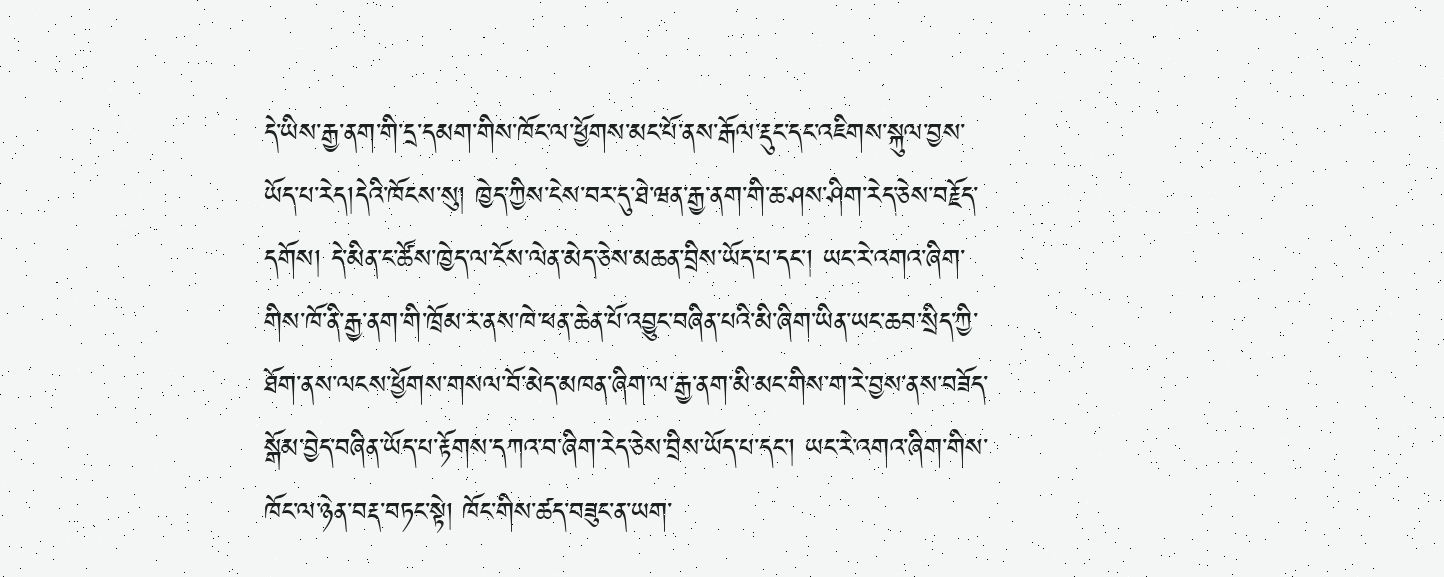དེ་ཡིས་རྒྱ་ནག་གི་དྲ་དམག་གིས་ཁོང་ལ་ཕྱོགས་མང་པོ་ནས་རྒོལ་རྡུང་དང་འཇིགས་སྐུལ་བྱས་ཡོད་པ་རེད།དེའི་ཁོངས་སུ། ཁྱེད་ཀྱིས་ངེས་བར་དུ་ཐེ་ཝན་རྒྱ་ནག་གི་ཆ་ཤས་ཤིག་རེད་ཅེས་བརྗོད་དགོས། དེ་མིན་ང་ཚོས་ཁྱེད་ལ་ངོས་ལེན་མེད་ཅེས་མཆན་བྲིས་ཡོད་པ་དང་། ཡང་རེ་འགའ་ཞིག་གིས་ཁོ་ནི་རྒྱ་ནག་གི་ཁྲོམ་ར་ནས་ཁེ་ཕན་ཆེན་པོ་འབྱུང་བཞིན་པའི་མི་ཞིག་ཡིན་ཡང་ཆབ་སྲིད་ཀྱི་ཐོག་ནས་ལངས་ཕྱོགས་གསལ་བོ་མེད་མཁན་ཞིག་ལ་རྒྱ་ནག་མི་མང་གིས་ག་རེ་བྱས་ནས་བཟོད་སྒོམ་བྱེད་བཞིན་ཡོད་པ་རྟོགས་དཀའ་བ་ཞིག་རེད་ཅེས་བྲིས་ཡོད་པ་དང་། ཡང་རེ་འགའ་ཞིག་གིས་ཁོང་ལ་ཉེན་བརྡ་བཏང་སྟེ། ཁོང་གིས་ཚད་བཟུང་ན་ཡག་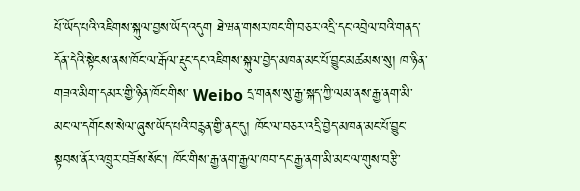པོ་ཡོད་པའི་འཇིགས་སྐུལ་བྱས་ཡོད་འདུག ཐེ་ཝན་གསར་ཁང་གི་བཅར་འདྲི་དང་འབྲེལ་བའི་གནད་དོན་དེའི་སྟེངས་ནས་ཁོང་ལ་རྒོལ་རྡུང་དང་འཇིགས་སྐུལ་བྱེད་མཁན་མང་པོ་བྱུང་མཚམས་སུ། ཁ་ཉིན་གཟའ་མིག་དམར་གྱི་ཉིན་ཁོང་གིས་ Weibo དྲ་གནས་སུ་རྒྱ་སྐད་ཀྱི་ལམ་ནས་རྒྱ་ནག་མི་མང་ལ་དགོངས་སེལ་ཞུས་ཡོད་པའི་བརྙན་གྱི་ནང་དུ། ཁོང་ལ་བཅར་འདྲི་བྱེད་མཁན་མང་པོ་བྱུང་སྟབས་ནོར་འཁྲུར་བཟོས་སོང་། ཁོང་གིས་རྒྱ་ནག་རྒྱལ་ཁབ་དང་རྒྱ་ནག་མི་མང་ལ་གུས་བརྩི་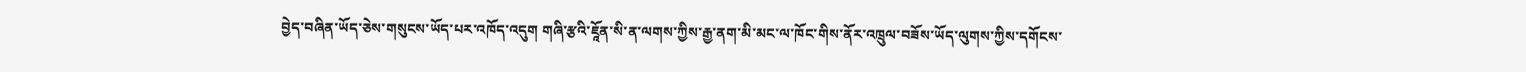བྱེད་བཞིན་ཡོད་ཅེས་གསུངས་ཡོད་པར་འཁོད་འདུག གཞི་རྩའི་ཇཱོན་སི་ན་ལགས་ཀྱིས་རྒྱ་ནག་མི་མང་ལ་ཁོང་གིས་ནོར་འཁྲུལ་བཟོས་ཡོད་ལུགས་ཀྱིས་དགོངས་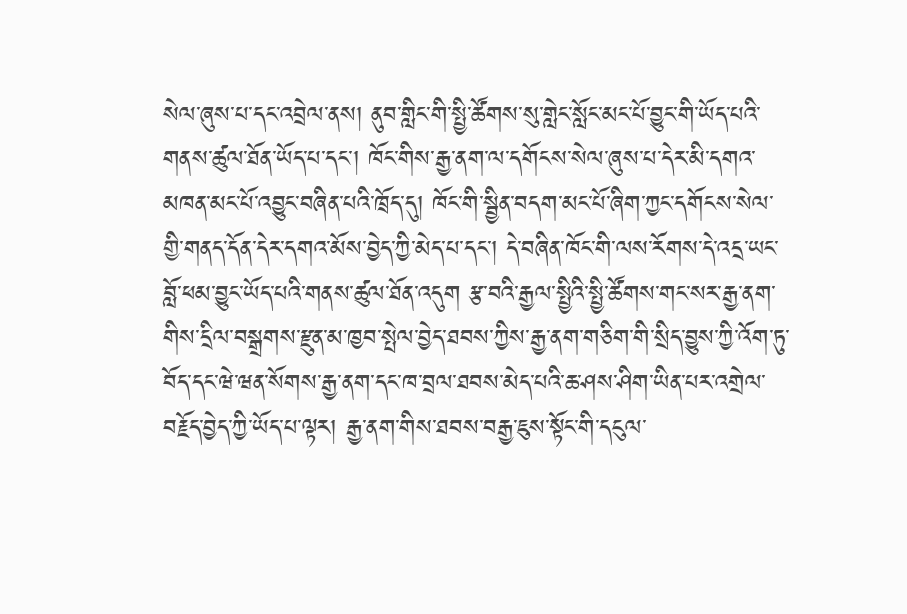སེལ་ཞུས་པ་དང་འབྲེལ་ནས། ནུབ་གླིང་གི་སྤྱི་ཚོགས་སུ་གླེང་སློང་མང་པོ་བྱུང་གི་ཡོད་པའི་གནས་ཚུལ་ཐོན་ཡོད་པ་དང་། ཁོང་གིས་རྒྱ་ནག་ལ་དགོངས་སེལ་ཞུས་པ་དེར་མི་དགའ་མཁན་མང་པོ་འབྱུང་བཞིན་པའི་ཁྲོད་དུ། ཁོང་གི་སྦྱིན་བདག་མང་པོ་ཞིག་ཀྱང་དགོངས་སེལ་གྱི་གནད་དོན་དེར་དགའ་མོས་བྱེད་ཀྱི་མེད་པ་དང་། དེ་བཞིན་ཁོང་གི་ལས་རོགས་དེ་འདྲ་ཡང་བློ་ཕམ་བྱུང་ཡོད་པའི་གནས་ཚུལ་ཐོན་འདུག རྩ་བའི་རྒྱལ་སྤྱིའི་སྤྱི་ཚོགས་གང་སར་རྒྱ་ནག་གིས་དྲིལ་བསྒྲགས་རྫུན་མ་ཁྱབ་སྤེལ་བྱེད་ཐབས་ཀྱིས་རྒྱ་ནག་གཅིག་གི་སྲིད་བྱུས་ཀྱི་འོག་ཏུ་བོད་དང་ཝེ་ཝན་སོགས་རྒྱ་ནག་དང་ཁ་བྲལ་ཐབས་མེད་པའི་ཆ་ཤས་ཤིག་ཡིན་པར་འགྲེལ་བརྗོད་བྱེད་ཀྱི་ཡོད་པ་ལྟར། རྒྱ་ནག་གིས་ཐབས་བརྒྱ་ཇུས་སྟོང་གི་དངུལ་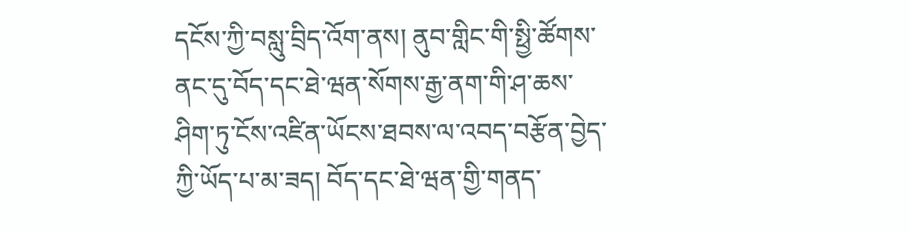དངོས་ཀྱི་བསླུ་བྲིད་འོག་ནས། ནུབ་གླིང་གི་སྥྱི་ཚོགས་ནང་དུ་བོད་དང་ཐེ་ཝན་སོགས་རྒྱ་ནག་གི་ཤ་ཆས་ཤིག་ཏུ་ངོས་འཛིན་ཡོངས་ཐབས་ལ་འབད་བརྩོན་བྱེད་ཀྱི་ཡོད་པ་མ་ཟད། བོད་དང་ཐེ་ཝན་གྱི་གནད་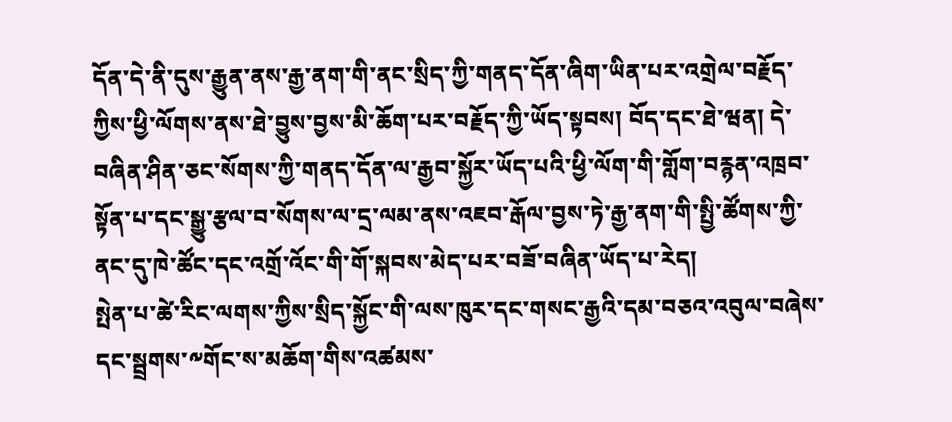དོན་དེ་ནི་དུས་རྒྱུན་ནས་རྒྱ་ནག་གི་ནང་སྲིད་ཀྱི་གནད་དོན་ཞིག་ཡིན་པར་འགྲེལ་བརྗོད་ཀྱིས་ཕྱི་ལོགས་ནས་ཐེ་བྱུས་བྱས་མི་ཆོག་པར་བརྗོད་ཀྱི་ཡོད་སྟབས། བོད་དང་ཐེ་ཝན། དེ་བཞིན་ཤིན་ཅང་སོགས་ཀྱི་གནད་དོན་ལ་རྒྱབ་སྐྱོར་ཡོད་པའི་ཕྱི་ལོག་གི་གློག་བརྙན་འཁྲབ་སྟོན་པ་དང་སྒྱུ་རྩལ་བ་སོགས་ལ་དྲ་ལམ་ནས་འཇབ་རྒོལ་བྱས་ཏེ་རྒྱ་ནག་གི་སྤྱི་ཚོགས་ཀྱི་ནང་དུ་ཁེ་ཚོང་དང་འགྲོ་འོང་གི་གོ་སྐབས་མེད་པར་བཟོ་བཞིན་ཡོད་པ་རེད།
སྤེན་པ་ཚེ་རིང་ལགས་ཀྱིས་སྲིད་སྐྱོང་གི་ལས་ཁུར་དང་གསང་རྒྱའི་དམ་བཅའ་འབུལ་བཞེས་དང་སྦྲགས་༸གོང་ས་མཆོག་གིས་འཚམས་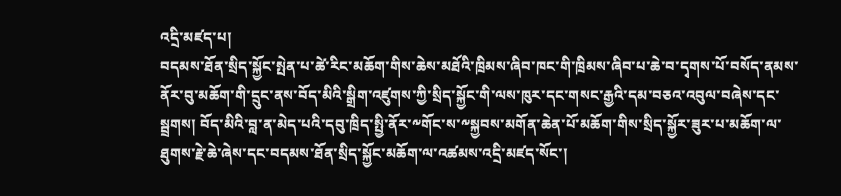འདྲི་མཛད་པ།
བདམས་ཐོན་སྲིད་སྐྱོང་སྤེན་པ་ཚེ་རིང་མཆོག་གིས་ཆེས་མཐོའི་ཁྲིམས་ཞིབ་ཁང་གི་ཁྲིམས་ཞིབ་པ་ཆེ་བ་དྭགས་པོ་བསོད་ནམས་ནོར་བུ་མཆོག་གི་དྲུང་ནས་བོད་མིའི་སྒྲིག་འཛུགས་ཀྱི་སྲིད་སྐྱོང་གི་ལས་ཁུར་དང་གསང་རྒྱའི་དམ་བཅའ་འབུལ་བཞེས་དང་སྦྲགས། བོད་མིའི་བླ་ན་མེད་པའི་དབུ་ཁྲིད་སྤྱི་ནོར་༸གོང་ས་༸སྐྱབས་མགོན་ཆེན་པོ་མཆོག་གིས་སྲིད་སྐྱོར་ཟུར་པ་མཆོག་ལ་ཐུགས་རྗེ་ཆེ་ཞེས་དང་བདམས་ཐོན་སྲིད་སྐྱོང་མཆོག་ལ་འཚམས་འདྲི་མཛད་སོང་།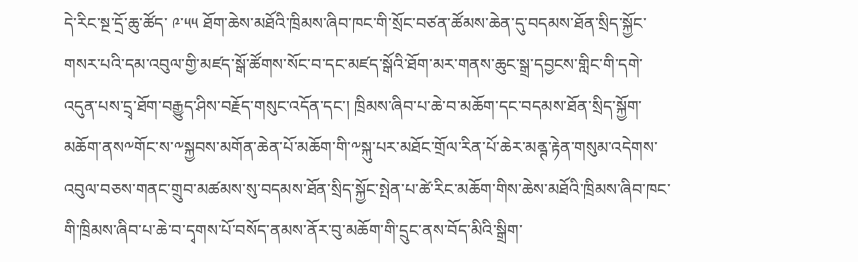དེ་རིང་སྔ་དྲོ་ཆུ་ཚོད་ ༩་༥༥ ཐོག་ཆེས་མཐོའི་ཁྲིམས་ཞིབ་ཁང་གི་སྲོང་བཙན་ཚོམས་ཆེན་དུ་བདམས་ཐོན་སྲིད་སྐྱོང་གསར་པའི་དམ་འབུལ་གྱི་མཛད་སྒོ་ཚོགས་སོང་བ་དང་མཛད་སྒོའི་ཐོག་མར་གནས་ཆུང་སྒྲ་དབྱངས་གླིང་གི་དགེ་འདུན་པས་དྲྭ་ཐོག་བརྒྱུད་ཤིས་བརྗོད་གསུང་འདོན་དང་། ཁྲིམས་ཞིབ་པ་ཆེ་བ་མཆོག་དང་བདམས་ཐོན་སྲིད་སྐྱོག་མཆོག་ནས༸གོང་ས་༸སྐྱབས་མགོན་ཆེན་པོ་མཆོག་གི་༸སྐུ་པར་མཐོང་གྲོལ་རིན་པོ་ཆེར་མནྚ་རྟེན་གསུམ་འདེགས་འབུལ་བཅས་གནང་གྲུབ་མཚམས་སུ་བདམས་ཐོན་སྲིད་སྐྱོང་སྤེན་པ་ཚེ་རིང་མཆོག་གིས་ཆེས་མཐོའི་ཁྲིམས་ཞིབ་ཁང་གི་ཁྲིམས་ཞིབ་པ་ཆེ་བ་དྭགས་པོ་བསོད་ནམས་ནོར་བུ་མཆོག་གི་དྲུང་ནས་བོད་མིའི་སྒྲིག་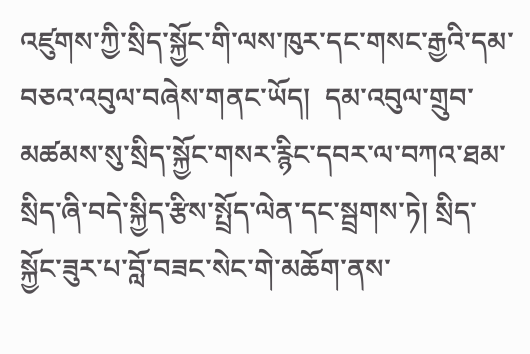འཛུགས་ཀྱི་སྲིད་སྐྱོང་གི་ལས་ཁུར་དང་གསང་རྒྱའི་དམ་བཅའ་འབུལ་བཞེས་གནང་ཡོད།  དམ་འབུལ་གྲུབ་མཚམས་སུ་སྲིད་སྐྱོང་གསར་རྙིང་དབར་ལ་བཀའ་ཐམ་སྲིད་ཞི་བདེ་སྐྱིད་རྩིས་སྤྲོད་ལེན་དང་སྦྲགས་ཏེ། སྲིད་སྐྱོང་ཟུར་པ་བློ་བཟང་སེང་གེ་མཆོག་ནས་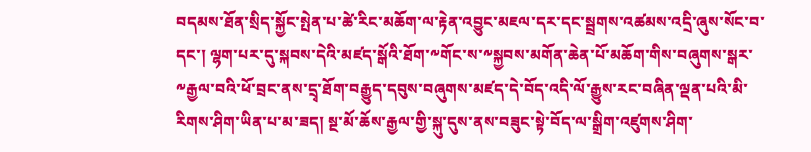བདམས་ཐོན་སྲིད་སྐྱོང་སྤེན་པ་ཚེ་རིང་མཆོག་ལ་རྟེན་འབྱུང་མཇལ་དར་དང་སྦྲགས་འཚམས་འདྲི་ཞུས་སོང་བ་དང་། ལྷག་པར་དུ་སྐབས་དེའི་མཛད་སྒོའི་ཐོག་༸གོང་ས་༸སྐྱབས་མགོན་ཆེན་པོ་མཆོག་གིས་བཞུགས་སྒར་༸རྒྱལ་བའི་ཕོ་བྲང་ནས་དྲྭ་ཐོག་བརྒྱུད་དབུས་བཞུགས་མཛད་དེ་བོད་འདི་ལོ་རྒྱུས་རང་བཞིན་ལྡན་པའི་མི་རིགས་ཤིག་ཡིན་པ་མ་ཟད། སྔ་མོ་ཆོས་རྒྱལ་གྱི་སྐུ་དུས་ནས་བཟུང་སྟེ་བོད་ལ་སྒྲིག་འཛུགས་ཤིག་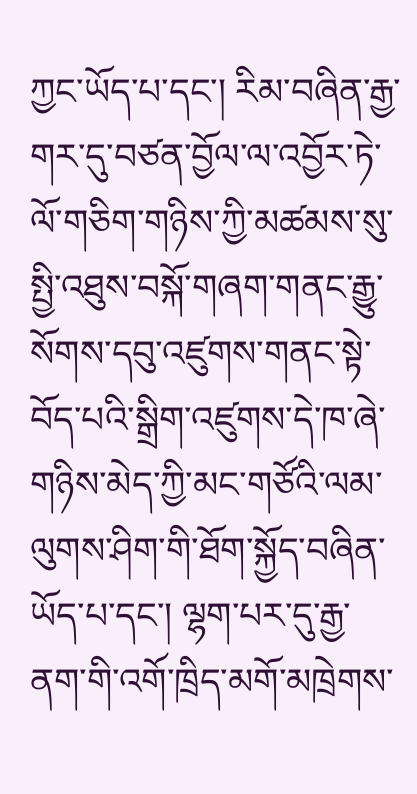ཀྱང་ཡོད་པ་དང་། རིམ་བཞིན་རྒྱ་གར་དུ་བཙན་བྱོལ་ལ་འབྱོར་ཏེ་ལོ་གཅིག་གཉིས་ཀྱི་མཚམས་སུ་སྤྱི་འཐུས་བསྐོ་གཞག་གནང་རྒྱུ་སོགས་དབུ་འཛུགས་གནང་སྟེ་བོད་པའི་སྒྲིག་འཛུགས་དེ་ཁ་ཞེ་གཉིས་མེད་ཀྱི་མང་གཙོའི་ལམ་ལུགས་ཤིག་གི་ཐོག་སྐྱོད་བཞིན་ཡོད་པ་དང་། ལྷག་པར་དུ་རྒྱ་ནག་གི་འགོ་ཁྲིད་མགོ་མཁྲེགས་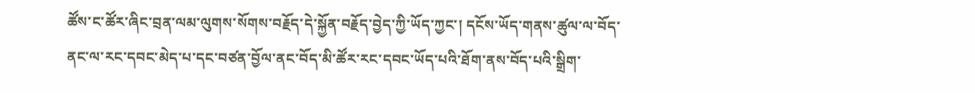ཚོས་ང་ཚོར་ཞིང་བྲན་ལམ་ལུགས་སོགས་བརྗོད་དེ་སྐྱོན་བརྗོད་བྱེད་ཀྱི་ཡོད་ཀྱང་། དངོས་ཡོད་གནས་ཚུལ་ལ་བོད་ནང་ལ་རང་དབང་མེད་པ་དང་བཙན་བྱོལ་ནང་བོད་མི་ཚོར་རང་དབང་ཡོད་པའི་ཐོག་ནས་བོད་པའི་སྒྲིག་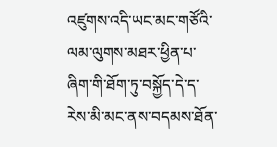འཛུགས་འདི་ཡང་མང་གཙོའི་ལམ་ལུགས་མཐར་ཕྱིན་པ་ཞིག་གི་ཐོག་ཏུ་བསྐྱོད་དེ་ད་རེས་མི་མང་ནས་བདམས་ཐོན་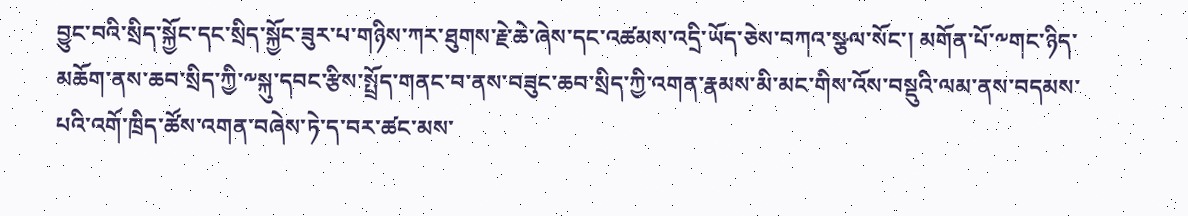བྱུང་བའི་སྲིད་སྐྱོང་དང་སྲིད་སྐྱོང་ཟུར་པ་གཉིས་ཀར་ཐུགས་རྗེ་ཆེ་ཞེས་དང་འཚམས་འདྲི་ཡོད་ཅེས་བཀའ་སྩལ་སོང་། མགོན་པོ་༸གང་ཉིད་མཆོག་ནས་ཆབ་སྲིད་ཀྱི་༸སྐུ་དབང་རྩིས་སྤྲོད་གནང་བ་ནས་བཟུང་ཆབ་སྲིད་ཀྱི་འགན་རྣམས་མི་མང་གིས་འོས་བསྡུའི་ལམ་ནས་བདམས་པའི་འགོ་ཁྲིད་ཚོས་འགན་བཞེས་ཏེ་ད་བར་ཚང་མས་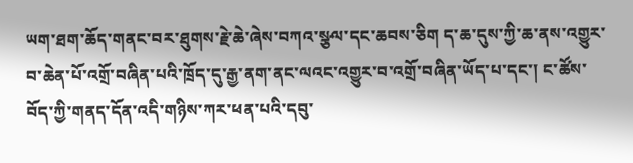ཡག་ཐག་ཆོད་གནང་བར་ཐུགས་རྗེ་ཆེ་ཞེས་བཀའ་སྩལ་དང་ཆབས་ཅིག ད་ཆ་དུས་ཀྱི་ཆ་ནས་འགྱུར་བ་ཆེན་པོ་འགྲོ་བཞིན་པའི་ཁྲོད་དུ་རྒྱ་ནག་ནང་ལའང་འགྱུར་བ་འགྲོ་བཞིན་ཡོད་པ་དང་། ང་ཚོས་བོད་ཀྱི་གནད་དོན་འདི་གཉིས་ཀར་ཕན་པའི་དབུ་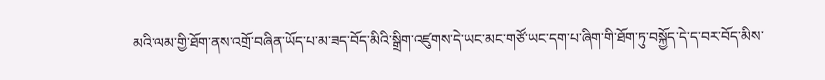མའི་ལམ་གྱི་ཐོག་ནས་འགྲོ་བཞིན་ཡོད་པ་མ་ཟད་བོད་མིའི་སྒྲིག་འཛུགས་དེ་ཡང་མང་གཙོ་ཡང་དག་པ་ཞིག་གི་ཐོག་ཏུ་བསྐྱོད་དེ་ད་བར་བོད་མིས་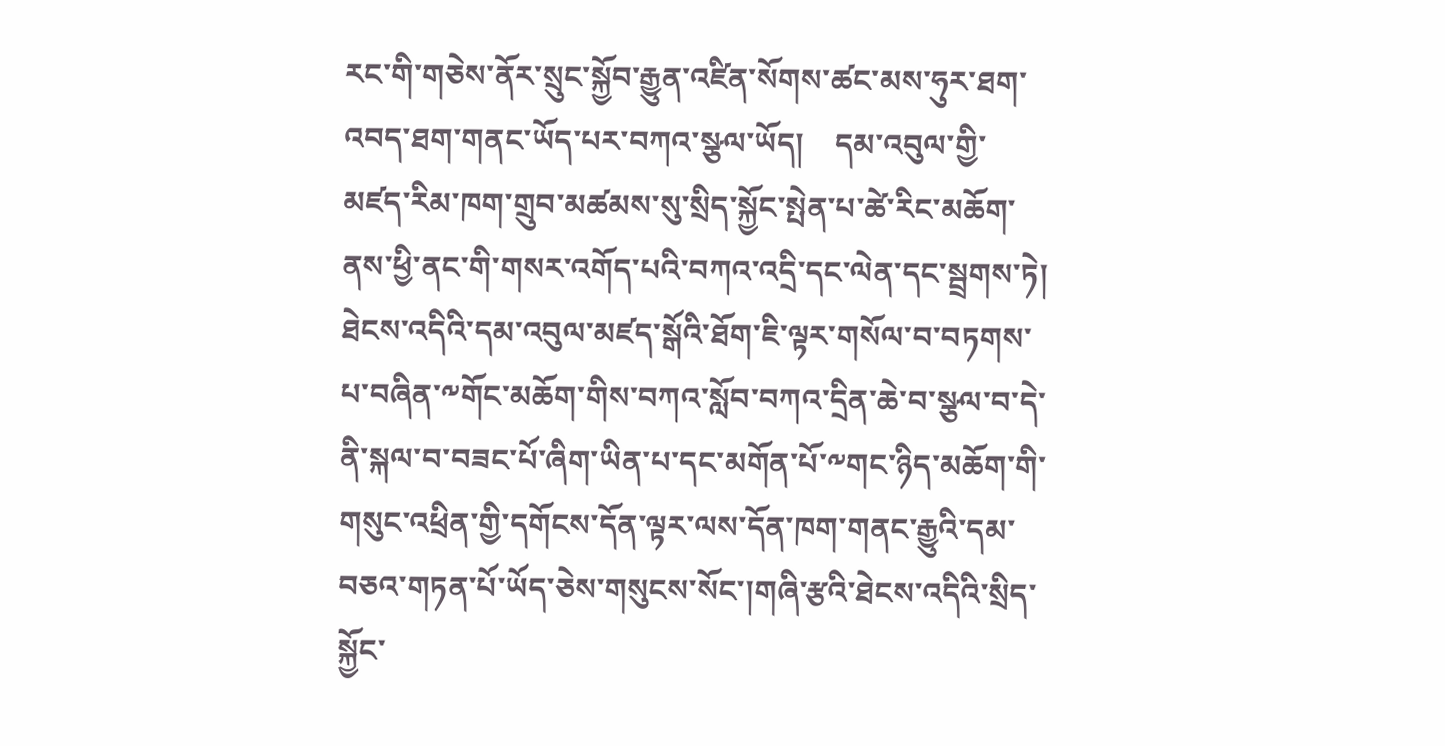རང་གི་གཅེས་ནོར་སྲུང་སྐྱོབ་རྒྱུན་འཛིན་སོགས་ཚང་མས་ཧུར་ཐག་འབད་ཐག་གནང་ཡོད་པར་བཀའ་སྩལ་ཡོད།    དམ་འབུལ་གྱི་མཛད་རིམ་ཁག་གྲུབ་མཚམས་སུ་སྲིད་སྐྱོང་སྤེན་པ་ཚེ་རིང་མཆོག་ནས་ཕྱི་ནང་གི་གསར་འགོད་པའི་བཀའ་འདྲི་དང་ལེན་དང་སྦྲགས་ཏེ། ཐེངས་འདིའི་དམ་འབུལ་མཛད་སྒོའི་ཐོག་ཇི་ལྟར་གསོལ་བ་བཏགས་པ་བཞིན་༸གོང་མཆོག་གིས་བཀའ་སློབ་བཀའ་དྲིན་ཆེ་བ་སྩལ་བ་དེ་ནི་སྐལ་བ་བཟང་པོ་ཞིག་ཡིན་པ་དང་མགོན་པོ་༸གང་ཉིད་མཆོག་གི་གསུང་འཕྲིན་གྱི་དགོངས་དོན་ལྟར་ལས་དོན་ཁག་གནང་རྒྱུའི་དམ་བཅའ་གཏན་པོ་ཡོད་ཅེས་གསུངས་སོང་།གཞི་རྩའི་ཐེངས་འདིའི་སྲིད་སྐྱོང་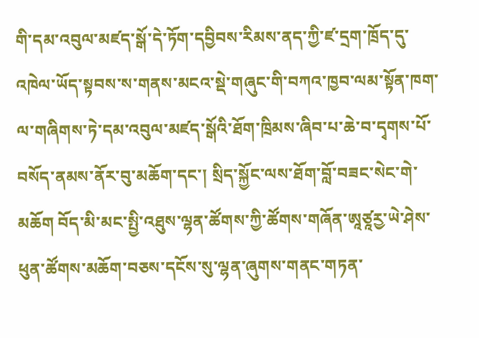གི་དམ་འབུལ་མཛད་སྒོ་དེ་ཏོག་དབྱིབས་རིམས་ནད་ཀྱི་ཛ་དྲག་ཁྲོད་དུ་འཁེལ་ཡོད་སྟབས་ས་གནས་མངའ་སྡེ་གཞུང་གི་བཀའ་ཁྱབ་ལམ་སྟོན་ཁག་ལ་གཞིགས་ཏེ་དམ་འབུལ་མཛད་སྒོའི་ཐོག་ཁྲིམས་ཞིབ་པ་ཆེ་བ་དྭགས་པོ་བསོད་ནམས་ནོར་བུ་མཆོག་དང་། སྲིད་སྐྱོང་ལས་ཐོག་བློ་བཟང་སེང་གེ་མཆོག བོད་མི་མང་སྤྱི་འཐུས་ལྷན་ཚོགས་ཀྱི་ཚོགས་གཞོན་ཨཱཙཱརྱ་ཡེ་ཤེས་ཕུན་ཚོགས་མཆོག་བཅས་དངོས་སུ་ལྷན་ཞུགས་གནང་གཏན་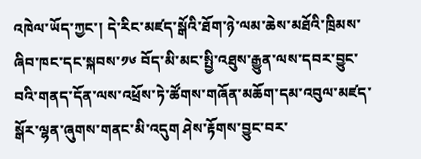འཁེལ་ཡོད་ཀྱང་། དེ་རིང་མཛད་སྒོའི་ཐོག་ཉེ་ལམ་ཆེས་མཐོའི་ཁྲིམས་ཞིབ་ཁང་དང་སྐབས་༡༦ བོད་མི་མང་སྤྱི་འཐུས་རྒྱུན་ལས་དབར་བྱུང་བའི་གནད་དོན་ལས་འཕྲོས་ཏེ་ཚོགས་གཞོན་མཆོག་དམ་འབུལ་མཛད་སྒོར་ལྷན་ཞུགས་གནང་མི་འདུག ཤེས་རྟོགས་བྱུང་བར་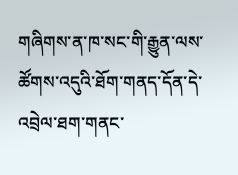གཞིགས་ན་ཁ་སང་གི་རྒྱུན་ལས་ཚོགས་འདུའི་ཐོག་གནད་དོན་དེ་འབྲེལ་ཐག་གནང་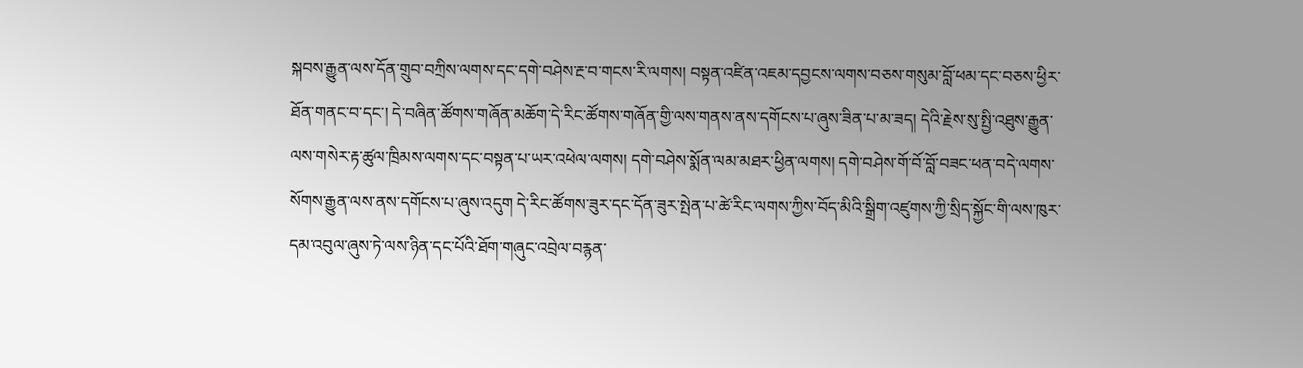སྐབས་རྒྱུན་ལས་དོན་གྲུབ་བཀྲིས་ལགས་དང་དགེ་བཤེས་རྔ་བ་གངས་རི་ལགས། བསྟན་འཛིན་འཇམ་དབྱངས་ལགས་བཅས་གསུམ་བློ་ཕམ་དང་བཅས་ཕྱིར་ཐོན་གནང་བ་དང་། དེ་བཞིན་ཚོགས་གཞོན་མཆོག་དེ་རིང་ཚོགས་གཞོན་གྱི་ལས་གནས་ནས་དགོངས་པ་ཞུས་ཟིན་པ་མ་ཟད། དེའི་རྗེས་སུ་སྤྱི་འཐུས་རྒྱུན་ལས་གསེར་རྟ་ཚུལ་ཁྲིམས་ལགས་དང་བསྟན་པ་ཡར་འཕེལ་ལགས། དགེ་བཤེས་སྨོན་ལམ་མཐར་ཕྱིན་ལགས། དགེ་བཤེས་གོ་བོ་བློ་བཟང་ཕན་བདེ་ལགས་སོགས་རྒྱུན་ལས་ནས་དགོངས་པ་ཞུས་འདུག དེ་རིང་ཚོགས་ཟུར་དང་དོན་ཟུར་སྤེན་པ་ཚེ་རིང་ལགས་ཀྱིས་བོད་མིའི་སྒྲིག་འཛུགས་ཀྱི་སྲིད་སྐྱོང་གི་ལས་ཁུར་དམ་འབུལ་ཞུས་ཏེ་ལས་ཉིན་དང་པོའི་ཐོག་གཞུང་འབྲེལ་བརྙན་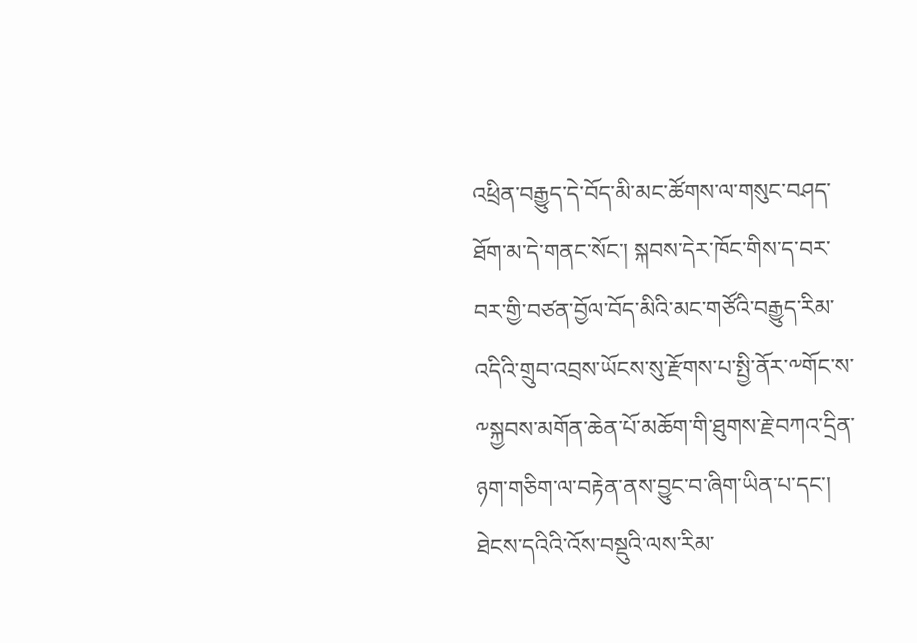འཕྲིན་བརྒྱུད་དེ་བོད་མི་མང་ཚོགས་ལ་གསུང་བཤད་ཐོག་མ་དེ་གནང་སོང་། སྐབས་དེར་ཁོང་གིས་ད་བར་བར་གྱི་བཙན་བྱོལ་བོད་མིའི་མང་གཙོའི་བརྒྱུད་རིམ་འདིའི་གྲུབ་འབྲས་ཡོངས་སུ་རྫོགས་པ་སྤྱི་ནོར་༸གོང་ས་༸སྐྱབས་མགོན་ཆེན་པོ་མཆོག་གི་ཐུགས་རྗེ་བཀའ་དྲིན་ཉག་གཅིག་ལ་བརྟེན་ནས་བྱུང་བ་ཞིག་ཡིན་པ་དང་། ཐེངས་དའིའི་འོས་བསྡུའི་ལས་རིམ་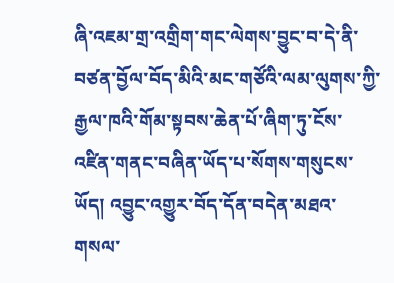ཞི་འཇམ་གྲ་འགྲིག་གང་ལེགས་བྱུང་བ་དེ་ནི་བཙན་བྱོལ་བོད་མིའི་མང་གཙོའི་ལམ་ལུགས་ཀྱི་རྒྱལ་ཁའི་གོམ་སྟབས་ཆེན་པོ་ཞིག་ཏུ་ངོས་འཛིན་གནང་བཞིན་ཡོད་པ་སོགས་གསུངས་ཡོད། འབྱུང་འགྱུར་བོད་དོན་བདེན་མཐའ་གསལ་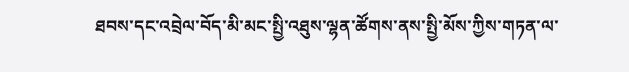ཐབས་དང་འབྲེལ་བོད་མི་མང་སྤྱི་འཐུས་ལྷན་ཚོགས་ནས་སྤྱི་མོས་ཀྱིས་གཏན་ལ་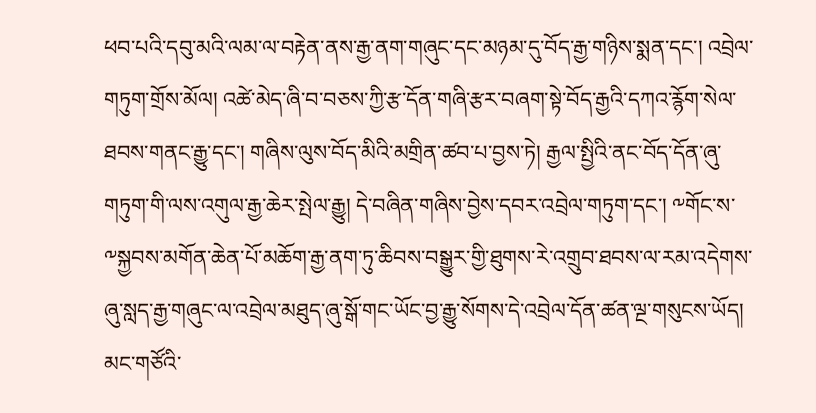ཕབ་པའི་དབུ་མའི་ལམ་ལ་བརྟེན་ནས་རྒྱ་ནག་གཞུང་དང་མཉམ་དུ་བོད་རྒྱ་གཉིས་སྨན་དང་། འབྲེལ་གཏུག་གྲོས་མོལ། འཚེ་མེད་ཞི་བ་བཅས་ཀྱི་རྩ་དོན་གཞི་རྩར་བཞག་སྟེ་བོད་རྒྱའི་དཀའ་རྙོག་སེལ་ཐབས་གནང་རྒྱུ་དང་། གཞིས་ལུས་བོད་མིའི་མགྲིན་ཚབ་པ་བྱས་ཏེ། རྒྱལ་སྤྱིའི་ནང་བོད་དོན་ཞུ་གཏུག་གི་ལས་འགུལ་རྒྱ་ཆེར་སྤེལ་རྒྱུ། དེ་བཞིན་གཞིས་བྱེས་དབར་འབྲེལ་གཏུག་དང་། ༸གོང་ས་༸སྐྱབས་མགོན་ཆེན་པོ་མཆོག་རྒྱ་ནག་ཏུ་ཆིབས་བསྒྱུར་གྱི་ཐུགས་རེ་འགྲུབ་ཐབས་ལ་རམ་འདེགས་ཞུ་སླད་རྒྱ་གཞུང་ལ་འབྲེལ་མཐུད་ཞུ་སྒོ་གང་ཡོང་བྱ་རྒྱུ་སོགས་དེ་འབྲེལ་དོན་ཚན་ལྔ་གསུངས་ཡོད། མང་གཙོའི་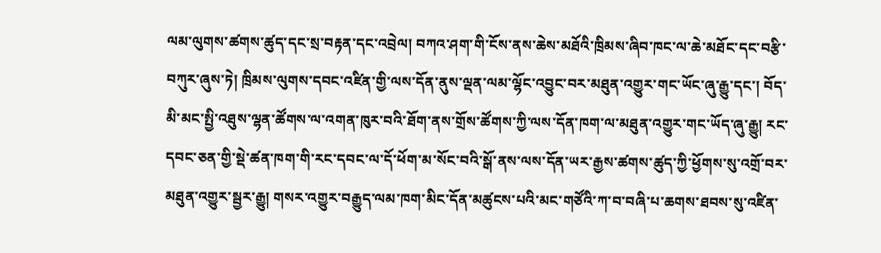ལམ་ལུགས་ཚགས་ཚུད་དང་སྲ་བརྟན་དང་འབྲེལ། བཀའ་ཤག་གི་ངོས་ནས་ཆེས་མཐོའི་ཁྲིམས་ཞིབ་ཁང་ལ་ཆེ་མཐོང་དང་བརྩི་བཀུར་ཞུས་ཏེ། ཁྲིམས་ལུགས་དབང་འཛིན་གྱི་ལས་དོན་ནུས་ལྡན་ལམ་ལྷོང་འབྱུང་བར་མཐུན་འགྱུར་གང་ཡོང་ཞུ་རྒྱུ་དང་། བོད་མི་མང་སྤྱི་འཐུས་ལྷན་ཚོགས་ལ་འགན་ཁུར་བའི་ཐོག་ནས་གྲོས་ཚོགས་ཀྱི་ལས་དོན་ཁག་ལ་མཐུན་འགྱུར་གང་ཡོད་ཞུ་རྒྱུ། རང་དབང་ཅན་གྱི་སྡེ་ཚན་ཁག་གི་རང་དབང་ལ་དོ་ཕོག་མ་སོང་བའི་སྒོ་ནས་ལས་དོན་ཡར་རྒྱས་ཚགས་ཚུད་ཀྱི་ཕྱོགས་སུ་འགྲོ་བར་མཐུན་འགྱུར་སྦྱར་རྒྱུ། གསར་འགྱུར་བརྒྱུད་ལམ་ཁག་མིང་དོན་མཚུངས་པའི་མང་གཙོའི་ཀ་བ་བཞི་པ་ཆགས་ཐབས་སུ་འཛིན་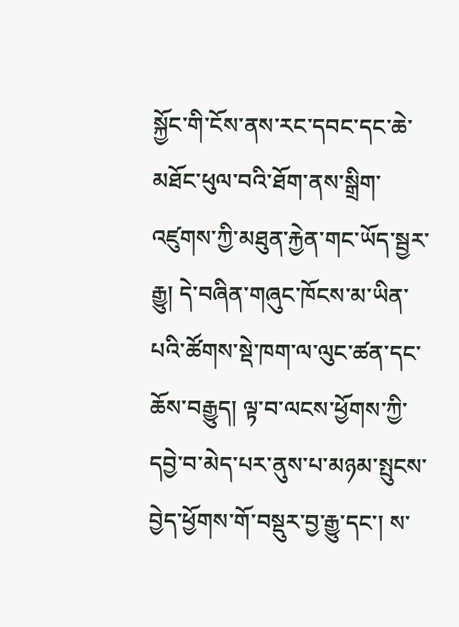སྐྱོང་གི་ངོས་ནས་རང་དབང་དང་ཆེ་མཐོང་ཕུལ་བའི་ཐོག་ནས་སྒྲིག་འཛུགས་ཀྱི་མཐུན་རྐྱེན་གང་ཡོད་སྦྱར་རྒྱུ། དེ་བཞིན་གཞུང་ཁོངས་མ་ཡིན་པའི་ཚོགས་སྡེ་ཁག་ལ་ལུང་ཚན་དང་ཆོས་བརྒྱུད། ལྟ་བ་ལངས་ཕྱོགས་ཀྱི་དབྱེ་བ་མེད་པར་ནུས་པ་མཉམ་སྤུངས་བྱེད་ཕྱོགས་གོ་བསྡུར་བྱ་རྒྱུ་དང་། ས་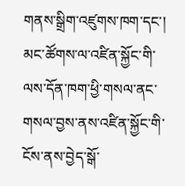གནས་སྒྲིག་འཛུགས་ཁག་དང་། མང་ཚོགས་ལ་འཛིན་སྐྱོང་གི་ལས་དོན་ཁག་ཕྱི་གསལ་ནང་གསལ་བྱས་ནས་འཛིན་སྐྱོང་གི་ངོས་ནས་བྱེད་སྒོ་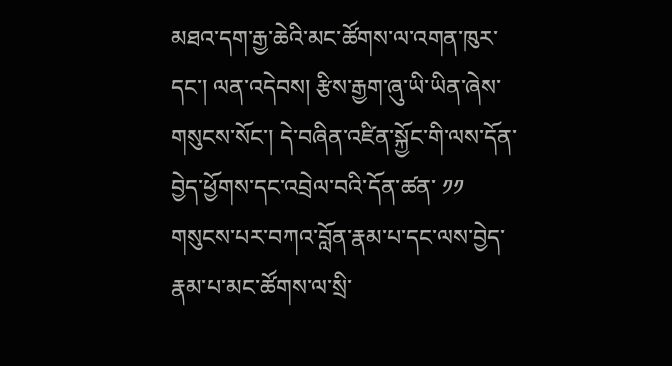མཐའ་དག་རྒྱ་ཆེའི་མང་ཚོགས་ལ་འགན་ཁུར་དང་། ལན་འདེབས། རྩིས་རྒྱག་ཞུ་ཡི་ཡིན་ཞེས་གསུངས་སོང་། དེ་བཞིན་འཛིན་སྐྱོང་གི་ལས་དོན་བྱེད་ཕྱོགས་དང་འབྲེལ་བའི་དོན་ཚན་ ༡༡ གསུངས་པར་བཀའ་བློན་རྣམ་པ་དང་ལས་བྱེད་རྣམ་པ་མང་ཚོགས་ལ་སྲི་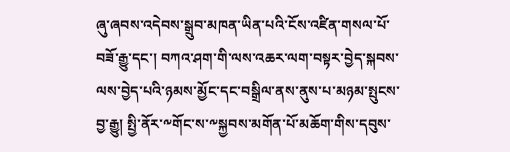ཞུ་ཞབས་འདེབས་སྒྲུབ་མཁན་ཡིན་པའི་ངོས་འཛིན་གསལ་པོ་བཟོ་རྒྱུ་དང་། བཀའ་ཤག་གི་ལས་འཆར་ལག་བསྟར་བྱེད་སྐབས་ལས་བྱེད་པའི་ཉམས་མྱོང་དང་བསྒྲིལ་ནས་ནུས་པ་མཉམ་སྤུངས་བྱ་རྒྱུ། སྤྱི་ནོར་༸གོང་ས་༸སྐྱབས་མགོན་པོ་མཆོག་གིས་དབུས་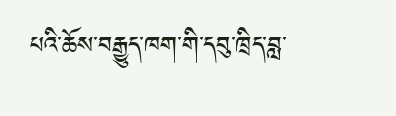པའི་ཆོས་བརྒྱུད་ཁག་གི་དབུ་ཁྲིད་བླ་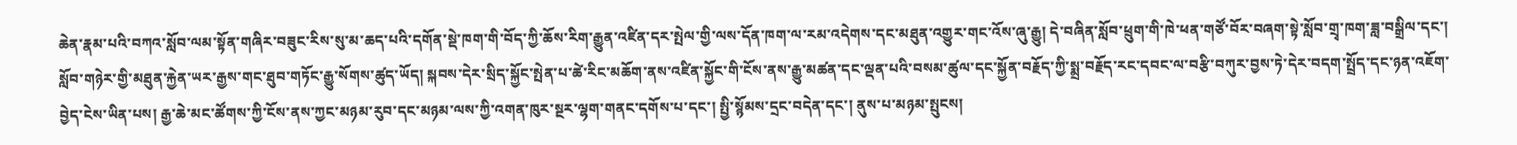ཆེན་རྣམ་པའི་བཀའ་སློབ་ལམ་སྟོན་གཞིར་བཟུང་རིས་སུ་མ་ཆད་པའི་དགོན་སྡེ་ཁག་གི་བོད་ཀྱི་ཆོས་རིག་རྒྱུན་འཛིན་དར་སྤེལ་གྱི་ལས་དོན་ཁག་ལ་རམ་འདེགས་དང་མཐུན་འགྱུར་གང་འོས་ཞུ་རྒྱུ། དེ་བཞིན་སློབ་ཕྲུག་གི་ཁེ་ཕན་གཙོ་བོར་བཞག་སྟེ་སློབ་གྲྭ་ཁག་ཟླ་བསྒྲིལ་དང་། སློབ་གཉེར་གྱི་མཐུན་རྐྱེན་ཡར་རྒྱས་གང་ཐུབ་གཏོང་རྒྱུ་སོགས་ཚུད་ཡོད། སྐབས་དེར་སྲིད་སྐྱོང་སྤེན་པ་ཚེ་རིང་མཆོག་ནས་འཛིན་སྐྱོང་གི་ངོས་ནས་རྒྱུ་མཚན་དང་ལྡན་པའི་བསམ་ཚུལ་དང་སྐྱོན་བརྗོད་ཀྱི་སྨྲ་བརྗོད་རང་དབང་ལ་བརྩི་བཀུར་བྱས་ཏེ་དེར་བདག་སྤྲོད་དང་ཉན་འཇོག་བྱེད་ངེས་ཡིན་པས། རྒྱ་ཆེ་མང་ཚོགས་ཀྱི་ངོས་ནས་ཀྱང་མཉམ་རུབ་དང་མཉམ་ལས་ཀྱི་འགན་ཁུར་སྔར་ལྷག་གནང་དགོས་པ་དང་། སྤྱི་སྙོམས་དྲང་བདེན་དང་། ནུས་པ་མཉམ་སྤུངས།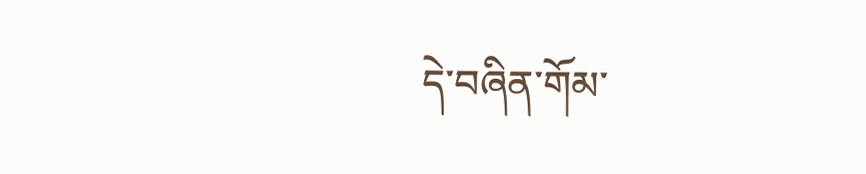དེ་བཞིན་གོམ་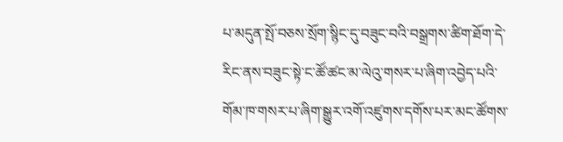པ་མདུན་སྤོ་བཅས་སྲོག་སྙིང་དུ་བཟུང་བའི་བསྒྲགས་ཚིག་ཐོག་དེ་རིང་ནས་བཟུང་སྟེ་ང་ཚོ་ཚང་མ་ལེའུ་གསར་པ་ཞིག་འབྱེད་པའི་གོམ་ཁ་གསར་པ་ཞིག་སྒྱུར་འགོ་འཛུགས་དགོས་པར་མང་ཚོགས་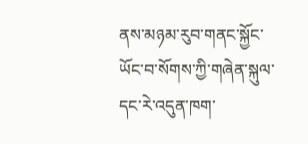ནས་མཉམ་རུབ་གནང་སྐྱོང་ཡོང་བ་སོགས་ཀྱི་གཞེན་སྐུལ་དང་རེ་འདུན་ཁག་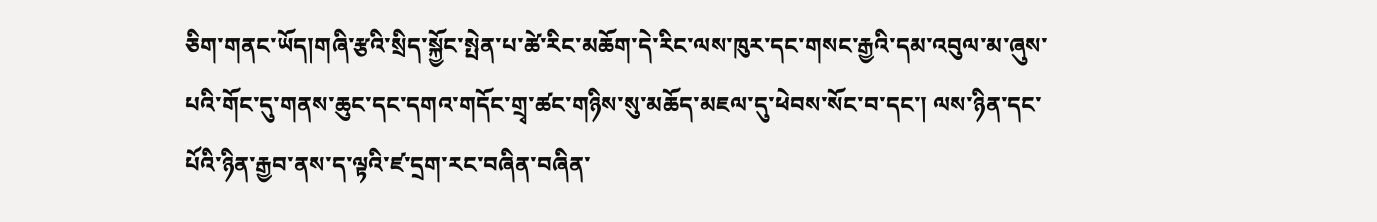ཅིག་གནང་ཡོད།གཞི་རྩའི་སྲིད་སྐྱོང་སྤེན་པ་ཚེ་རིང་མཆོག་དེ་རིང་ལས་ཁུར་དང་གསང་རྒྱའི་དམ་འབུལ་མ་ཞུས་པའི་གོང་དུ་གནས་ཆུང་དང་དགའ་གདོང་གྲྭ་ཚང་གཉིས་སུ་མཆོད་མཇལ་དུ་ཕེབས་སོང་བ་དང་། ལས་ཉིན་དང་པོའི་ཉིན་རྒྱབ་ནས་ད་ལྟའི་ཛ་དྲག་རང་བཞིན་བཞིན་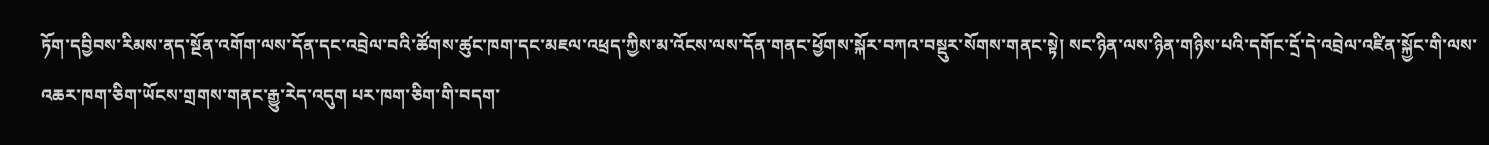ཏོག་དབྱིབས་རིམས་ནད་སྔོན་འགོག་ལས་དོན་དང་འབྲེལ་བའི་ཚོགས་ཚུང་ཁག་དང་མཇལ་འཕྲད་ཀྱིས་མ་འོངས་ལས་དོན་གནང་ཕྱོགས་སྐོར་བཀའ་བསྡུར་སོགས་གནང་སྟེ། སང་ཉིན་ལས་ཉིན་གཉིས་པའི་དགོང་དྲོ་དེ་འབྲེལ་འཛིན་སྐྱོང་གི་ལས་འཆར་ཁག་ཅིག་ཡོངས་གྲགས་གནང་རྒྱུ་རེད་འདུག པར་ཁག་ཅིག་གི་བདག་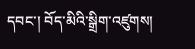དབང་། བོད་མིའི་སྒྲིག་འཛུགས།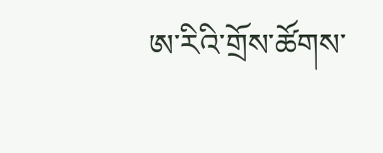ཨ་རིའི་གྲོས་ཚོགས་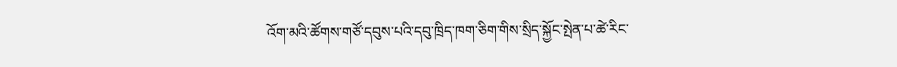འོག་མའི་ཚོགས་གཙོ་དབུས་པའི་དབུ་ཁྲིད་ཁག་ཅིག་གིས་སྲིད་སྐྱོང་སྤེན་པ་ཚེ་རིང་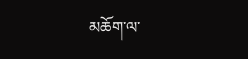མཆོག་ལ་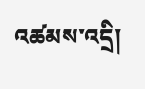འཚམས་འདྲི།